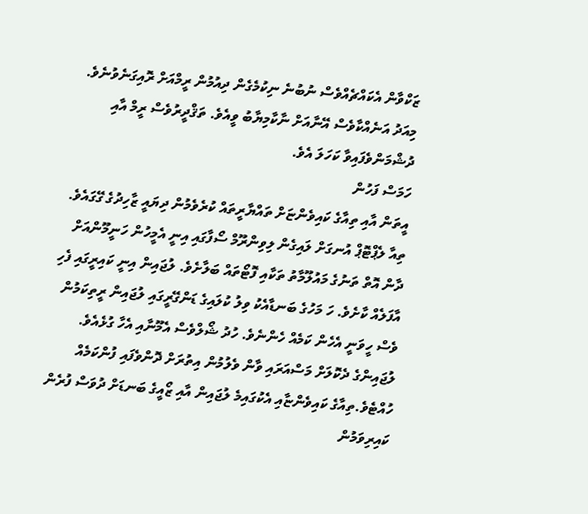ޒަކްވާން އެކައްޗެއްވެސް ނުބުނެ ނިކުމެގެން ދިއުމުން ރީމްއަށް ރޮއިގަނެވުނެވެ. މިއަދު އަނެއްކާވެސް އޭނާއަށް ނާކާމިޔާބު ވީއެވެ. ތަޤްދީރުވެސް ރީމް އާއި ދުޝްމަންވެފައިވާ ކަހަލަ އެވެ.
ހަމަސް ފަހުން
އީތަން އާއި ތިއާގެ ކައިވެންޏަށް ތައްޔާރީތައް ކުރެވެމުން ދިޔައީ ޒާހިދުގެ ގޭގައެވެ. ތިއާ ލެޕްޓޮޕް އުނގަށް ލައިގެން ލިވިންރޫމް ސޯފާގައި އިނީ އެމީހުން ހަނީމޫންއަށް ދާން އޮތް ތަނުގެ މައުލޫމާތު ތަކާއި ފޮޓޯތައް ބަލާށެވެ. ލުޖައިން އިނީ ކައިރީގައި ފެހި އާފަލެއް ކާށެވެ. ހަ މަހުގެ ބަނޑާއެކު ވިލު ކުލައިގެ ޑަންގޭރީގައި ލުޖައިން ރީތިކަމުން ވެސް ހީވަނީ އެހެން ކަމެއް ހެންނެވެ. ހުދު ޝޯލްވެސް އެމޫނާއި އެހާ ގުޅެއެވެ. ލުޖައިންގެ ދެކޮލަށް މަސްއަރައި ވާން ވެލުމުން އިތުރަށް ދޮންވެފައި ފުންކަމެއް ހުއްޓެވެ.ތިއާގެ ކައިވެންޏާއި އެކުގައިމެ ލުޖައިން އާއި ޒޯއީގެ ބަނޑަށް ދުވަސް ފުރެން ކައިރިވަމުން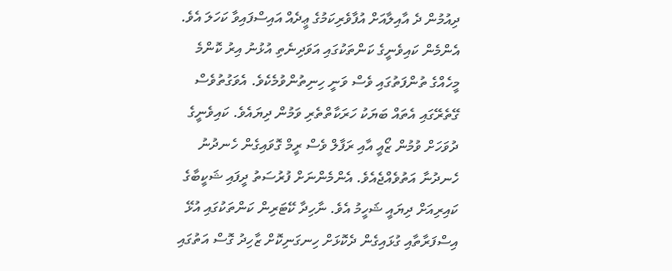ދިއުމުން ދެ އާއިލާއަށް އުފާވެރިކަމުގެ ޢީދެއް އައިސްފައިވާ ކަހަލަ އެވެ. އެންމެން ކައިވެނީގެ ކަންތަކުގައި އަވަދިނެތި އުޅުނު އިރު ކޮންމެ މީހެއްގެ ތުންފަތުގައި ވެސް ވަނީ ހިނިތުންވުމެކެވެ. އެވަގުތުވެސް ގޭތެރޭގައި އެތައް ބަޔަކު ހަރަކާތްތެރި ވަމުން ދިޔައެވެ. ކައިވެނީގެ ދުވަހަށް ވުމުން ޒޯއީ އާއި ރަފާލް ވެސް ރީމް ގޮވައިގެން ހެނދުނު ހެނދުނާ އަތުވެއްޖެއެވެ. އެންމެންނަށް ފުރުސަތު ދީފައި ޝަކީބާގެ ކައިރިއަށް ދިޔައީ ޝަހީމު އެވެ. ނާހިދާ ކޭޓަރިން ކަންތަކުގައި އުޅޭ އިސްފަރާތާއި ގުޅައިގެން ދެކޮޅަށް ހިނގަނިކޮށް ޒާހިދު ގޮސް އަތުގައި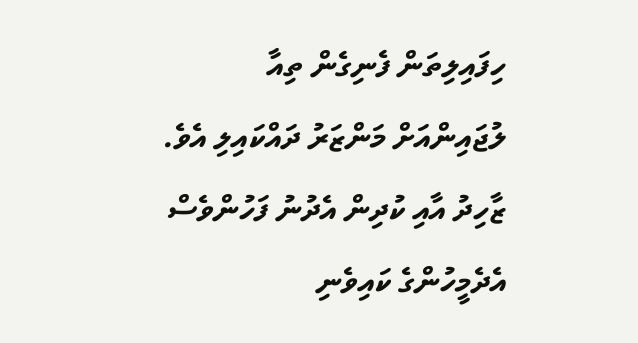ހިފައިލިތަން ފެނިގެން ތިއާ ލުޖައިންއަށް މަންޒަރު ދައްކައިލި އެވެ.
ޒާހިދު އާއި ކުދިން އެދުނު ފަހުންވެސް އެދެމީހުންގެ ކައިވެނި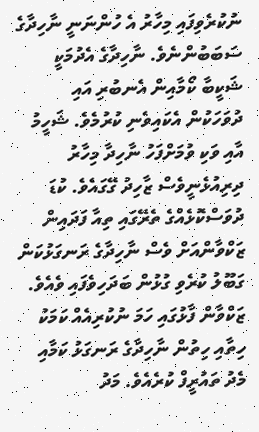ނުކުރެވިފައި މިހާރު އެ ހުންނަނީ ނާހިދާގެ ސަބަބުންނެވެ. ނާހިދާގެ އެދުމަކީ ޝަކީބާ ކޯމާއިން އެނބުރި އައި ދުވަހަކުން އެކައިވެނި ކުރުމެވެ. ޝަހީމު އާއި ވަކި ވުމަށްފަހު ނާހިދާ މިހާރު ދިރިއުޅެނީވެސް ޒާހިދު ގޭގައެވެ. ކުޑަ ދުވަސްކޮޅެއްގެ ތެރޭގައި ތިއާ ފަދައިން ޒަކްވާންއަށް ވެސް ނާހިދާގެ ރަނގަޅުކަން ގަބޫލު ކުރެވި ގުޅުން ބަދަހިވެފައި ވެއެވެ. ޒަކްވާން ފާޅުގައި ހަމަ ނުކުރިއެއް ކަމަކު ހިތާއި ހިތުން ނާހިދާގެ ރަނގަޅު ކަމާއި މެދު ތައުރީފް ކުރެއެވެ. މަދު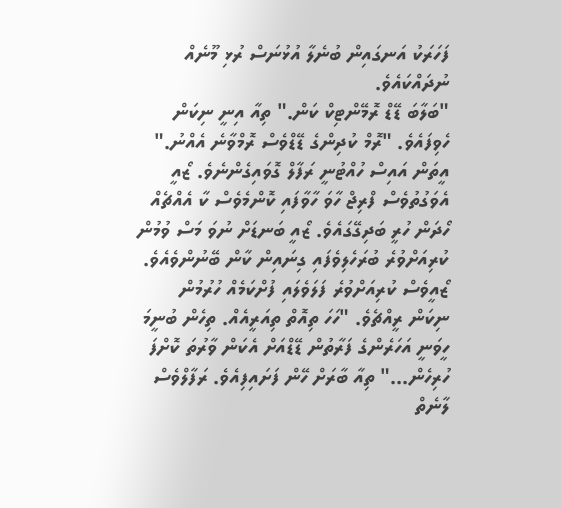ފަހަރަކު އަނގައިން ބުނެލާ އުޅުނަސް ރުޅި މޫނެއް ނުދައްކައެވެ.
"ބަލާބަ ޑޭޑް ރޮމޭންޓިކް ކަން." ތިއާ އިނީ ނިކަން ހެވިފައެވެ. "ރޮމް ކުދިންގެ ޑޭޑްވެސް ރޮމްވާނެ އެއްނު." އީތަން އައިސް ހުއްޓުނީ ރަފާލް ގޮވައިގެންނެވެ. ޒޯއީ އެވަގުތުވެސް ފްރިޖް ހާވަ ހާވާފައި ކޮންމެވެސް ކާ އެއްޗެއް ހޯދަން ހުރީ ބަދިގޭގައެވެ. ޒޯއީ ބަނޑަށް ނުވަ މަސް ވުމުން ކުރިއަށްވުރެ ބުރަހެލިވެފައި ގިނައިން ކާން ބޭނުންވެއެވެ. ޒޯއީވެސް ކުރިއަށްވުރެ ފަލަވެލައި ފުށްކަމެއް ހުރުމުން ނިކަން ރީއްޗެވެ. "ހަހަ ތިއޮތް ތިއަރީއެއް. ތިހެން ބުނީމަ ހީވަނީ އަހަރެންގެ ފަރާތުން ޑޭޑްއަށް އެކަން ވާރުތަ ކޮށްފަ ހުރިހެން..." ތިއާ ބާރަށް ހޭން ފަށައިފިއެވެ. ރަފާލްވެސް ލާނެތް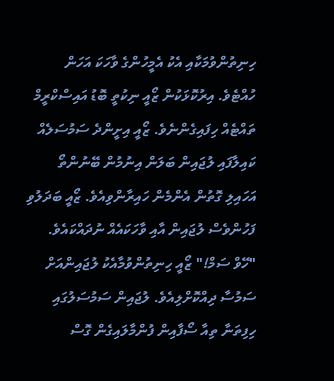ހިނިތުންވުމަކާއި އެކު އެމީހުންގެ ވާހަކަ އަހަން ހުއްޓެވެ. އިރުކޮޅަކުން ޒޯއީ ނިކުތީ ބޮޑު އައިސްކްރީމް ތައްޓެއް ހިފައިގެންނެވެ. ޒޯއީ އިށީންދެ ސަމުސަލެއް ކައިލާފައި ލުޖައިން ބަލަން އިނުމުން ބޭނުންތޯ އަހައިލި ގޮތުން އެންމެން ހައިރާންވިއެވެ. ޒޯއީ ބަދަލުވި ފަހުންވެސް ލުޖައިން އާއި ވާހަކައެއް ނުދައްކައެވެ.
"ހޭވް ސަމް!" ޒޯއީ ހިނިތުންވުމާއެކު ލުޖައިންއަށް ސަމުސާ ދިއްކޮށްލިއެވެ. ލުޖައިން ސަމުސަލުގައި ހިފިތަނާ ތިއާ ސޯފާއިން ފުންމާލައިގެން ގޮސް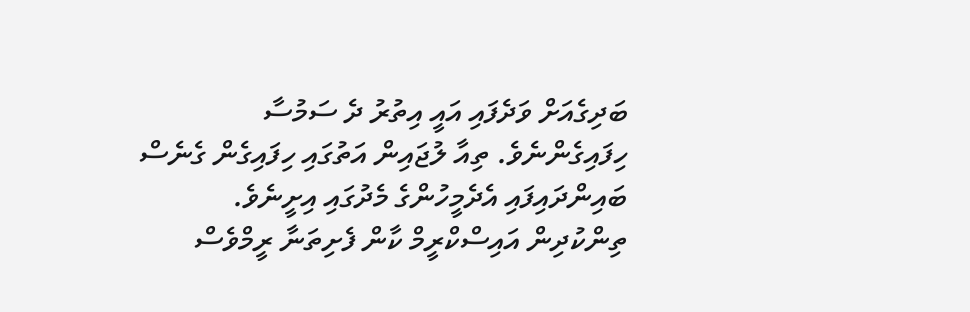ބަދިގެއަށް ވަދެފައި އައީ އިތުރު ދެ ސަމުސާ ހިފައިގެންނެވެ. ތިއާ ލުޖައިން އަތުގައި ހިފައިގެން ގެނެސް ބައިންދައިފައި އެދެމީހުންގެ މެދުގައި އިށީނެވެ. ތިންކުދިން އައިސްކްރީމް ކާން ފެށިތަނާ ރީމްވެސް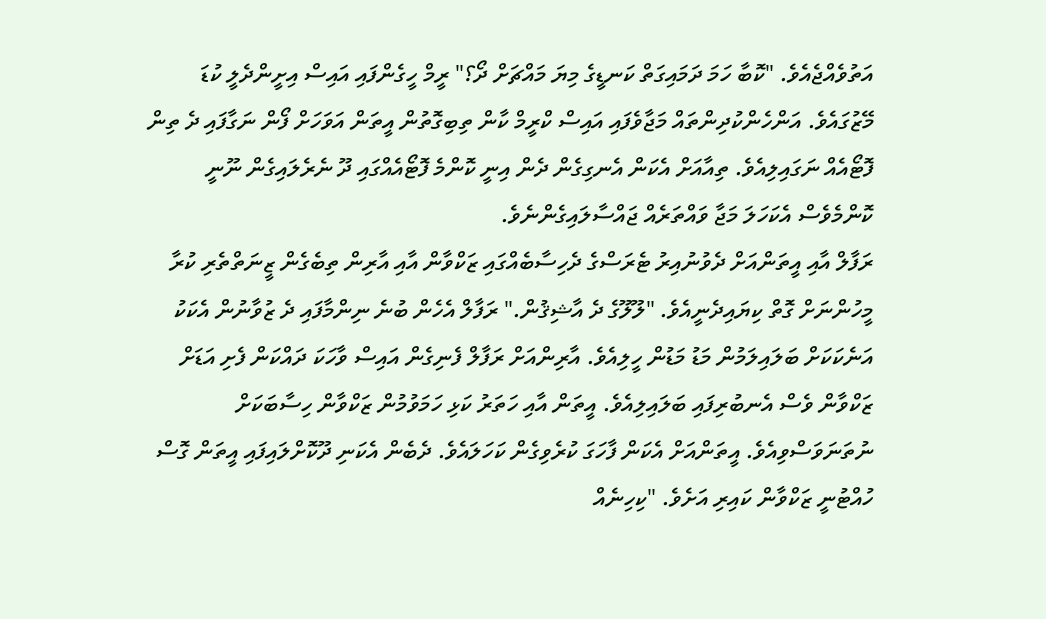އަތުވެއްޖެއެވެ. "ކޮބާ ހަމަ ދަމައިގަތް ކަނޑީގެ މިޔަ މައްޗަށް ދޯ؟" ރީމް ހީގެންފައި އައިސް އިށީންދެލީ ކުޑަ މޭޒުގައެވެ. އަންހެންކުދިންތައް މަޖާވެފައި އައިސް ކްރީމް ކާން ތިބިގޮތުން އީތަން އަވަހަށް ފޯން ނަގާފައި ދެ ތިން ފޮޓޯއެއް ނަގައިލިއެވެ. ތިއާއަށް އެކަން އެނގިގެން ދެން އިނީ ކޮންމެ ފޮޓޯއެއްގައި ދޫ ނެރެލައިގެން ނޫނީ ކޮންމެވެސް އެކަހަލަ މަޖާ ވައްތަރެއް ޖައްސާލައިގެންނެވެ.
ރަފާލް އާއި އީތަންއަށް ދެވުނުއިރު ޓެރަސްގެ ދެހިސާބެއްގައި ޒަކްވާން އާއި އާރިން ތިބެގެން ޒީނަތްތެރި ކުރާ މީހުންނަށް ގޮތް ކިޔައިދެނީއެވެ. "ލޫލޫގެ ދެ އާޝިޤުން." ރަފާލް އެހެން ބުނެ ނިންމާފައި ދެ ޒުވާނުން އެކަކު އަނެކަކަށް ބަލައިލަމުން މަޑު މަޑުން ހީލިއެވެ. އާރިންއަށް ރަފާލް ފެނިގެން އައިސް ވާހަކަ ދައްކަން ފެށި އަޑަށް ޒަކްވާން ވެސް އެނބުރިފައި ބަލައިލިއެވެ. އީތަން އާއި ހަތަރު ކަޅި ހަމަވުމުން ޒަކްވާން ހިސާބަކަށް ނުތަނަވަސްވިއެވެ. އީތަންއަށް އެކަން ފާހަގަ ކުރެވިގެން ކަހަލައެވެ. ދެބެން އެކަނި ދޫކޮށްލައިފައި އީތަން ގޮސް ހުއްޓުނީ ޒަކްވާން ކައިރި އަށެވެ. "ކިހިނެއް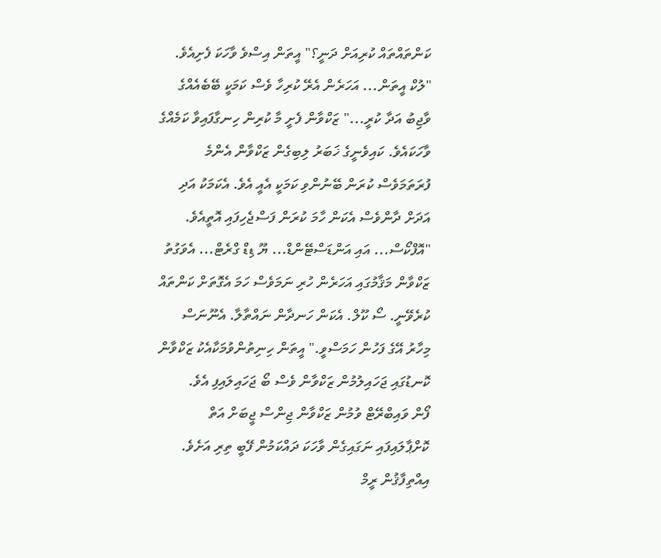ކަންތައްތައް ކުރިއަށް ދަނީ؟" އީތަން އިސްވެ ވާހަކަ ފެށިއެވެ. "ލުކް އީތަން... އަހަރެން އެރޭ ކުރިހާ ވެސް ކަމަކީ ބޭބެއެއްގެ ވާޖިބު އަދާ ކުރީ..." ޒަކްވާން ފެށީ މާ ކުރިން ހިނގާފައިވާ ކަމެއްގެ ވާހަކައެވެ. ކައިވެނީގެ ޚަބަރު ލިބިގެން ޒަކްވާން އެންމެ ފުރަތަމަވެސް ކުރަން ބޭނުންވި ކަމަކީ އެއީ އެވެ. އެކަމަކު އަދި އަދަށް ދާންވެސް އެކަން ހާމަ ކުރަން ފަސްޖެހިފައި އޮތީއެވެ. "އޮފްކޯސް... އައި އަންޑަސްޓޭންޑް... ޔޫ ޑިޑް ގްރެޓް... އެވަގުތު ޒަކްވާން މަޤާމުގައި އަހަރެން ހުރި ނަމަވެސް ހަމަ އެގޮތަށް ކަންތައް ކުރެވޭނީ. ސޯ ކޫލް. އެކަން ހަނދާން ނައްތާލާ. އެނޫނަސް މިހާރު އޭގެ ފަހުން ހަމަސްވީ." އީތަން ހިނިތުންވުމަކާއެކު ޒަކްވާން ކޮނޑުގައި ޖަހައިލުމުން ޒަކްވާން ވެސް ބޯ ޖަހައިލައިފި އެވެ.
ފޯން ވައިބްރޭޓް ވުމުން ޒަކްވާން ޖިންސް ޖީބަށް އަތް ކޮށްޕާލައިފައި ނަގައިގެން ވާހަކަ ދައްކަމުން ފޭބީ ތިރި އަށެވެ. އިއްތިފާޤުން ރީމް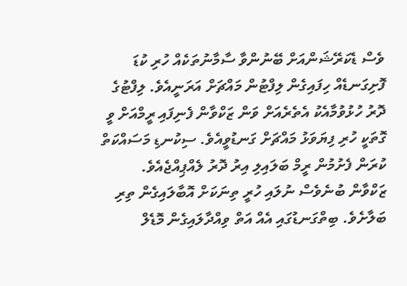ވެސް ޑެކަރޭޝަންއަށް ބޭނުންވާ ސާމާނުތަކެއް ހުރި ކުޑަ ފޮށިގަނޑެއް ހިފައިގެން ލިފްޓުން މައްޗަށް އަރަނީއެވެ. ލިފްޓުގެ ދޮރު ހުޅުވުމާއެކު އެތެރެއަށް ވަން ޒަކްވާން ފެނިފައި ރީމްއަށް ވީ ގޮތަކީ ހުރި ފިޔަވަޅު މައްޗަށް ގަނޑުވީއެވެ. ސިކުނޑި މަސައްކަތް ކުރަން ފެށުމުން ރީމް ބަލައިލި އިރު ދޮރު ލެއްޕިއްޖެއެވެ. ޒަކްވާން ބުނެވެސް ނުލައި ހުރީ ތިނަކަށް އޮބާލައިގެން ތިރި ބަލާށެވެ. ބިތްގަނޑުގައި އެއް އަތް ވިއްދާލައިގެން މޮޑެލް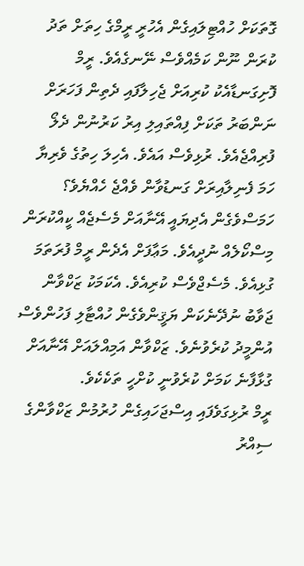ގޮތަކަށް ހުއްޓިލައިގެން އެހުރީ ރީމްގެ ހިތަށް ތަދު ކުރަން ނޫން ކަމެއްވެސް ނޭނގެއެވެ. ރީމް ފޮށިގަނޑާއެކު ކުރިއަށް ޖެހިލާފައި ދެތިން ފަހަރަށް ނަންބަރު ތަކަށް ފިއްތައިލި އިރު ކަރުނުން ދެލޯ ފުރިއްޖެއެވެ. ރުޅިވެސް އައެވެ. އެހިލަ ހިތުގެ ވެރިޔާ ހަމަ ފެނިލާއިރަށް ގަނޑުވާން ވެއްޖެ ހެއްޔެވެ؟ ހަމަސްވެގެން އެދިޔައީ އޭނާއަށް މެސެޖެއް ކީއްކުރަން މިސްކޯލެއް ނުދީއެވެ. މަޢާފަށް އެދެން ރީމް ފުރަތަމަ ގުޅިއެވެ. މެސެޖްވެސް ކުރިއެވެ. އެކަމަކު ޒަކްވާން ޖަވާބު ނުދޭނެކަން ޔަޤީންވެގެން ހުއްޓާލި ފަހުންވެސް އުންމީދު ކުރެވުނެވެ. ޒަކްވާން އަމިއްލައަށް އޭނާއަށް ގުޅާފާނެ ކަމަށް ކުރެވުނީ ކުށްހީ ތަކެކެވެ.
ރީމް ރުޅިގަވެފައި އިސްޖަހައިގެން ހުރުމުން ޒަކްވާންގެ ސިއްރު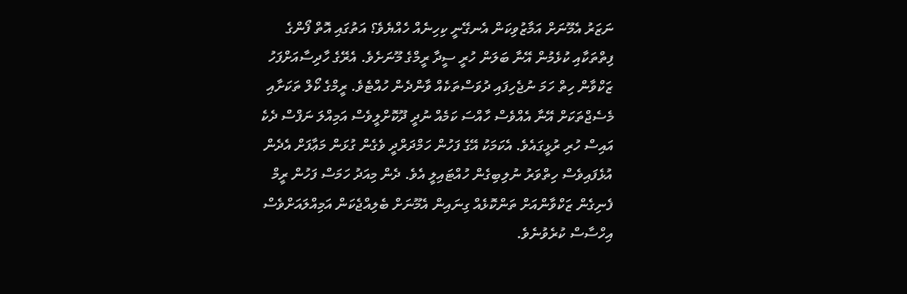ނަޒަރު އެމޫނަށް އަމާޒުވިކަން އެނގޭނީ ކިހިނެއް ހެއްޔެވެ؟ އަތުގައި އޮތް ފޯންގެ ފިތްތަކާއި ކުޅެމުން އޭނާ ބަލަން ހުރީ ސީދާ ރީމްގެ މޫނަށެވެ. އެރޭގެ ހާދިސާއަށްފަހު ޒަކްވާން ހިތް ހަމަ ނުޖެހިފައި ދުވަސްތަކެއް ވާންދެން ހުއްޓެވެ. ރީމްގެ ކޯލް ތަކަށާއި މެސެޖްތަކަށް އޭނާ އެއްވެސް ހާއްސަ ކަމެއް ނުދީ ދޫކޮށްލީވެސް އަމިއްލަ ނަފްސް ދެކެ އައިސް ހުރި ރުޅީގައެވެ. އެކަމަކު އޭގެ ފަހުން ހަމްދަރްދީ ވެގެން ގުޅަން މަޢާފަށް އެދެން އުޅެފައިވެސް ހިތްވަރު ނުލިބިގެން ހުއްޓައިލީ އެވެ. ދެން މިއަދު ހަމަސް ފަހުން ރީމް ފެނިގެން ޒަކްވާންއަށް ތަންކޮޅެއް ގިނައިން އެމޫނަށް ބެލިއްޖެކަން އަމިއްލައަށްވެސް އިހްސާސް ކުރެވުނެވެ.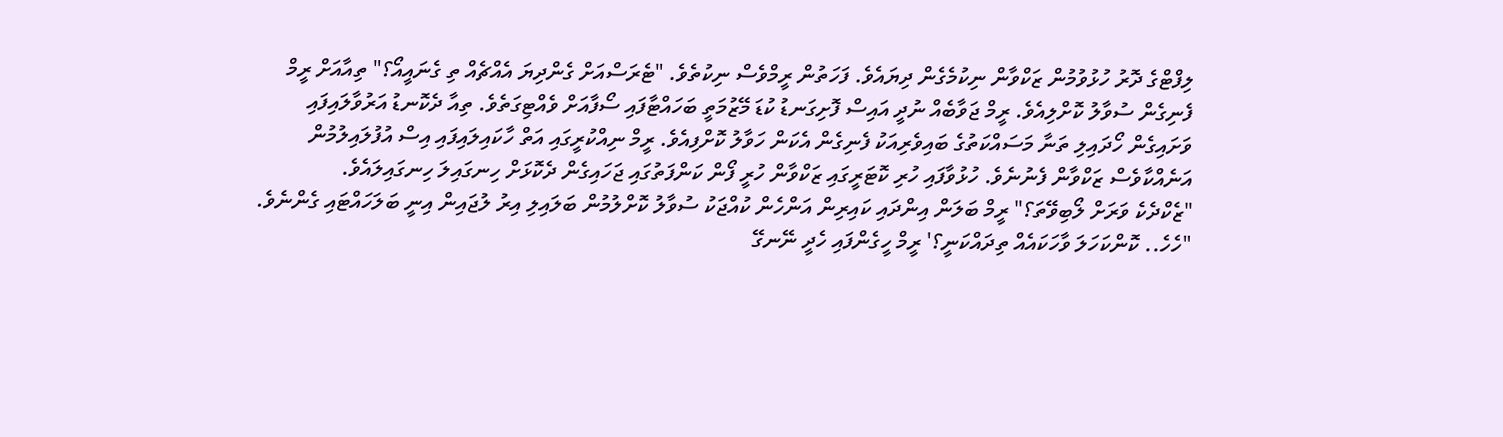ލިފްޓްގެ ދޮރު ހުޅުވުމުން ޒަކްވާން ނިކުމެގެން ދިޔައެވެ. ފަހަތުން ރީމްވެސް ނިކުތެވެ. "ޓެރަސްއަށް ގެންދިޔަ އެއްޗެއް ތި ގެނައީއޯ؟" ތިއާއަށް ރީމް ފެނިގެން ސުވާލު ކޮށްލިއެވެ. ރީމް ޖަވާބެއް ނުދީ އައިސް ފޮށިގަނޑު ކުޑަ މޭޒުމަތީ ބަހައްޓާފައި ސޯފާއަށް ވެއްޓިގަތެވެ. ތިއާ ދެކޮނޑު އަރުވާލައިފައި ވަށައިގެން ހޯދައިލި ތަނާ މަސައްކަތުގެ ބައިވެރިއަކު ފެނިގެން އެކަން ހަވާލު ކޮށްފިއެވެ. ރީމް ނިއްކުރީގައި އަތް ހާކައިލައިފައި އިސް އުފުލައިލުމުން އަނެއްކާވެސް ޒަކްވާން ފެނުނެވެ. ހުޅުވާފައި ހުރި ކޮޓަރީގައި ޒަކްވާން ހުރީ ފޯން ކަންފަތުގައި ޖަހައިގެން ދެކޮޅަށް ހިނގައިލަ ހިނގައިލައެވެ.
"ޒެކްދެކެ ވަރަށް ލޯބިވޭތަ؟" ރީމް ބަލަން އިންދައި ކައިރިން އަންހެން ކުއްޖަކު ސުވާލު ކޮށްލުމުން ބަލައިލި އިރު ލުޖައިން އިނީ ބަލަހައްޓައި ގެންނެވެ. "ހެހެ.. ކޮންކަހަލަ ވާހަކައެއް ތިދައްކަނީ؟' ރީމް ހީގެންފައި ހެދީ ނޭނގޭ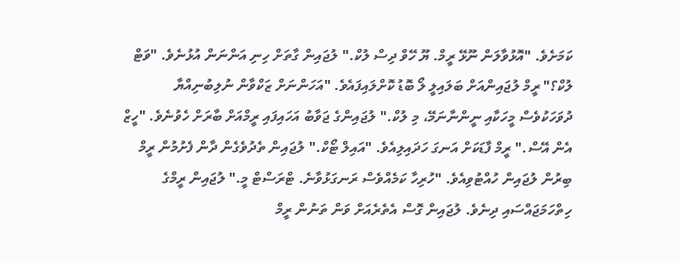ކަމަށެވެ. "އޮޅުވާލަން ނޫޅޭ ރީމް. ޔޫ ހޭވް ދިސް ލުކް." ލުޖައިން ގާތަށް ހިނި އަންނަން އުޅުނެވެ. "ވަޓް ލުކް؟" ރީމް ލުޖައިންއަށް ބަލައިލީ ލޯ ބޮޑު ކޮށްލައިފައެވެ. "އަހަންނަށް ޒަކްވާން ނުލިބުނިއްޔާ ދުވަހަކުވެސް މީހަކާއި ނީންނާނަމޭ، މި ލުކް." ލުޖައިންގެ ޖަވާބު އަހައިފައި ރީމްއަށް ބާރަށް ހެވުނެވެ. "ހީޒް އެން އޭސް." ރީމް ފާޑަކަށް އަނގަ ހަދައިލިއެވެ. "އައިލް ޓޯކް." ލުޖައިން ތެދުވެގެން ދާން ފެށުމުން ރީމް ބިރުން ލުޖައިން ހުއްޓުވިއެވެ. "ހުރިހާ ކަމެއްވެސް ރަނގަޅުވާނެ. ޓްރަސްޓް މީ." ލުޖައިން ރީމްގެ ހިތްހަމަޖައްސައި ދިނެވެ. ލުޖައިން ގޮސް އެތެރެއަށް ވަން ތަނުން ރީމް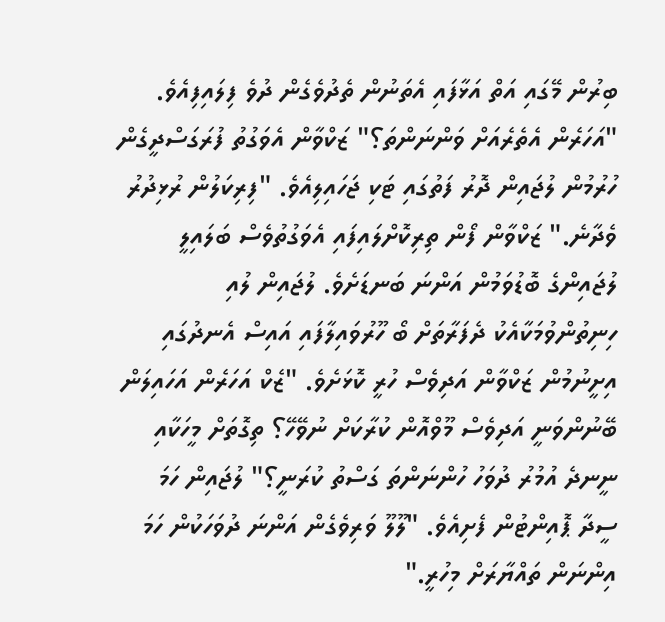ބިރުން މޭގައި އަތް އަޅާފައި އެތަނުން ތެދުވެގެން ދުވެ ފިލައިފިއެވެ.
"އަހަރެން އެތެރެއަށް ވަންނަންތަ؟" ޒަކްވާން އެވަގުތު ފުރަގަސްދީގެން ހުރުމުން ލުޖައިން ދޮރު ފަތުގައި ޓަކި ޖަހައިލިއެވެ. "ފިރިކަލުން ރުޅިދުރު ވެދާނެ." ޒަކްވާން ފޯން ތިރިކޮށްލައިފައި އެވަގުތުވެސް ބަލައިލީ ލުޖައިންގެ ބޮޑުވަމުން އަންނަ ބަނޑަށެވެ. ލުޖައިން ލުއި ހިނިތުންވުމަކާއެކު ދެފަރާތަށް ބޯ ހޫރުވައިލާފައި އައިސް އެނދުގައި އިށީނުމުން ޒަކްވާން އަދިވެސް ހުރީ ކޮޅަށެވެ. "ޒެކް އަހަރެން އަހައިލަން ބޭނުންވަނީ އަދިވެސް މޫވްއޮން ކުރާކަށް ނުވޭހޭ؟ ތިގޮތަށް މީހަކާއި ނީނދެ އުމުރު ދުވަހު ހުންނަންތަ ގަސްތު ކުރަނީ؟" ލުޖައިން ހަމަ ސީދާ ޕޮއިންޓުން ފެށިއެވެ. "ލޫލޫ ވަރިވެގެން އަންނަ ދުވަހަކުން ހަމަ އިންނަން ތައްޔާރަށް މިހުރީ."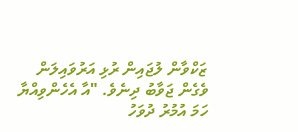ޒަކްވާން ލުޖައިން ރުޅި އަރުވައިލަން ވެގެން ޖަވާބު ދިނެވެ. "އާ އެހެންވިއްޔާ ހަމަ އުމުރު ދުވަހު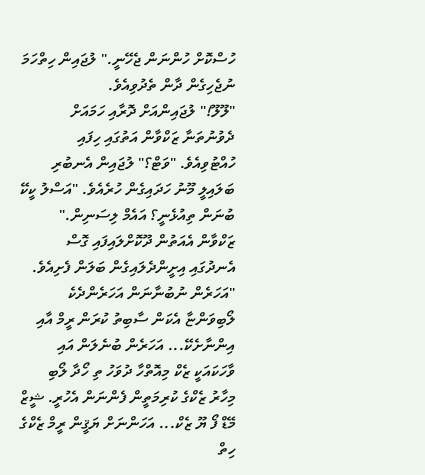ހުސްކޮށް ހުންނަން ޖެހޭނީ." ލުޖައިން ހިތްހަމަ ނުޖެހިގެން ދާން ތެދުވިއެވެ.
"ލޫލޫ!" ލުޖައިންއަށް ދޮރާއި ހަމައަށް ދެވުނުތަނާ ޒަކްވާން އަތުގައި ހިފައި ހުއްޓުވިއެވެ. "ވަޓް؟" ލުޖައިން އެނބުރި ބަލައިލީ މޫނު ހަދައިގެން ހުރެއެވެ. "އަސްލު ކީކޭ ބުނަން ތިއުޅެނީ؟ އައެމް ލިސަނިން." ޒަކްވާން އެއަތުން ދޫކޮށްލައިފައި ގޮސް އެނދުގައި އިށީންދެލައިގެން ބަލަން ފެށިއެވެ. "އަހަރެން ނުބުނާނަން އަހަރެންދެކެ ލޯބިވަންޏާ އެކަން ސާބިތު ކުރަން ރީމް އާއި އިންނާށެކޭ... އަހަރެން ބުނެލަން އައި ވާހަކައަކީ ޒެކް މިއޮތްހާ ދުވަހު ތި ހޯދާ ލޯބި މިހާރު ޒެކްގެ ކުރިމަތީން ފެންނަން އެހުރީ. ޝީޒް މޭޑް ފޯ ޔޫ ޒެކް... އަހަންނަށް ޔަޤީން ރީމް ޒެކްގެ ހިތް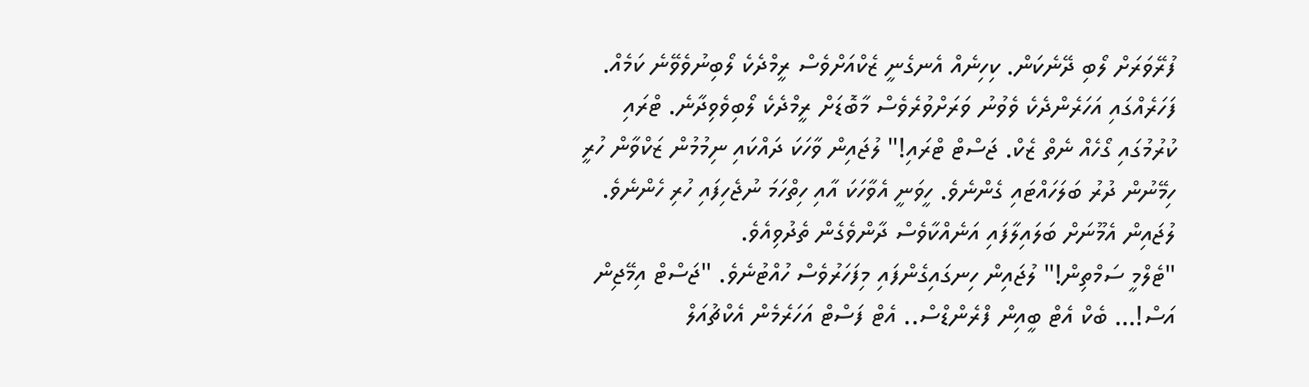ފުރޭވަރަށް ލޯބި ދޭނެކަން. ކިހިނެއް އެނގެނީ ޒެކްއަށްވެސް ރީމްދެކެ ލޯބިނުވެވޭނެ ކަމެއް. ފަހަރެއްގައި އަހަރެންދެކެ ވެވުނު ވަރަށްވުރެވެސް މާބޮޑަށް ރީމްދެކެ ލޯބިވެވިދާނެ. ޓްރައި ކުރުމުގައި ގޯހެއް ނެތް ޒެކް. ޖަސްޓް ޓްރައި!" ލުޖައިން ވާހަކަ ދައްކައި ނިމުމުން ޒަކްވާން ހުރީ ހިމޭނުން ދުރު ބަލަހައްޓައި ގެންނެވެ. ހީވަނީ އެވާހަކަ އާއި ހިތްހަމަ ނުޖެހިފައި ހުރި ހެންނެވެ. ލުޖައިން އެމޫނަށް ބަލައިލާފައި އަނެއްކާވެސް ދާންވެގެން ތެދުވިއެވެ.
"ޓެލްމީ ސަމްތިން!" ލުޖައިން ހިނގައިގެންފައި މިފަހަރުވެސް ހުއްޓުނެވެ. "ޖަސްޓް އިމޭޖިން އަސް!... ބެކް އެޓް ބީއިން ފްރެންޑްސް.. އެޓް ފަސްޓް އަހަރެމެން އެކްޗުއަލް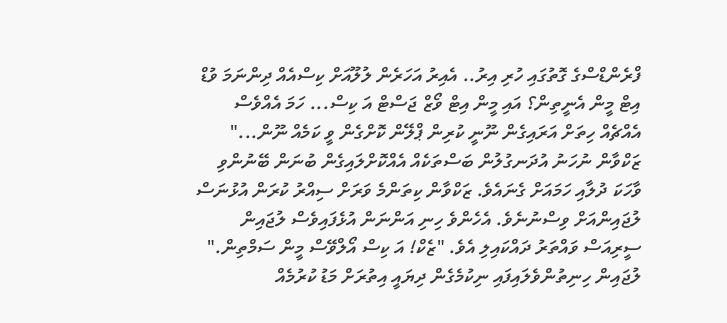ފްރެންޑްސްގެ ގޮތުގައި ހުރި އިރު.. އެއިރު އަހަރެން ލުލޫއަށް ކިސްއެއް ދިންނަމަ ވުޑް އިޓް މީން އެނީތިން؟ އައި މީން އިޓް ވޯޒް ޖަސްޓް އަ ކިސް... ހަމަ އެއްވެސް އެއްޗެއް ހިތަށް އަރައިގެން ނޫނީ ކުރިން ޕްލޭން ކޮށްގެން ވީ ކަމެއް ނޫން..." ޒަކްވާން ނުހަނު އުދަނގުލުން ބަސްތަކެއް އެއްކޮށްލައިގެން ބުނަން ބޭނުންވި ވާހަކަ ދުލާއި ހަމައަށް ގެނައެވެ. ޒަކްވާން ކިތަންމެ ވަރަށް ސިއްރު ކުރަން އުޅުނަސް ލުޖައިންއަށް ވިސްނުނެވެ. އެހެންވެ ހިނި އަންނަން އުޅެފައިވެސް ލުޖައިން ސީރިއަސް ވައްތަރު ދައްކައިލި އެވެ. "ޒެކް! އަ ކިސް އޯލްވޭސް މީން ސަމްތިން." ލުޖައިން ހިނިތުންވެލައިފައި ނިކުމެގެން ދިޔައީ އިތުރަށް މަޑު ކުރުމެއް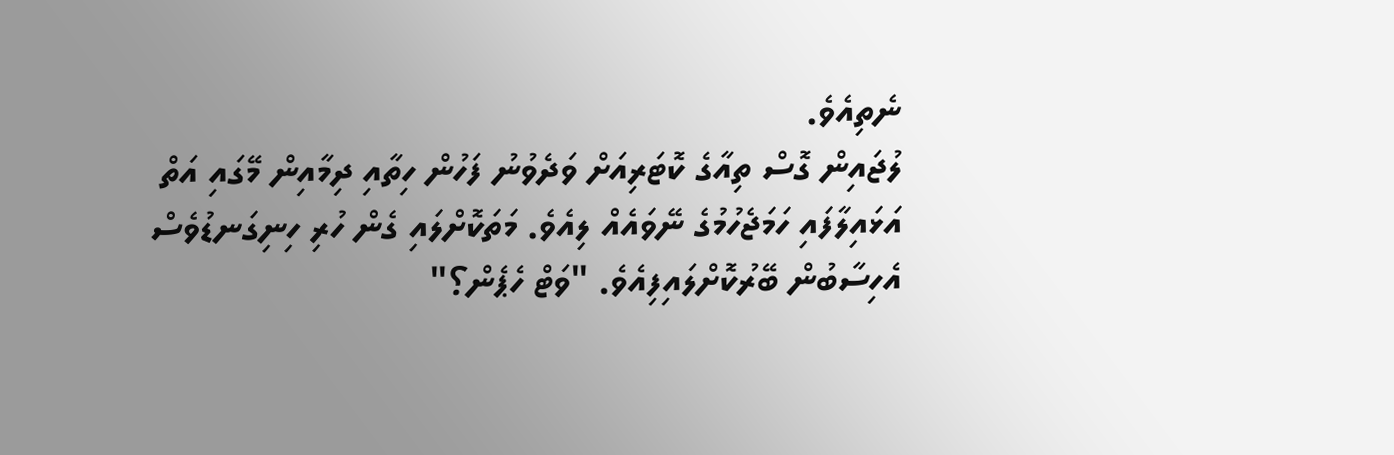ނެތިއެވެ.
ލުޖައިން ގޮސް ތިއާގެ ކޮޓަރިއަށް ވަދެވުނު ފަހުން ހިތާއި ދިމާއިން މޭގައި އަތް އަޅައިލާފައި ހަމަޖެހުމުގެ ނޭވައެއް ލިއެވެ. މަތަކޮށްލައި ގެން ހުރި ހިނިގަނޑުވެސް އެހިސާބުން ބޭރުކޮށްލައިފިއެވެ. "ވަޓް ހެޕެން؟"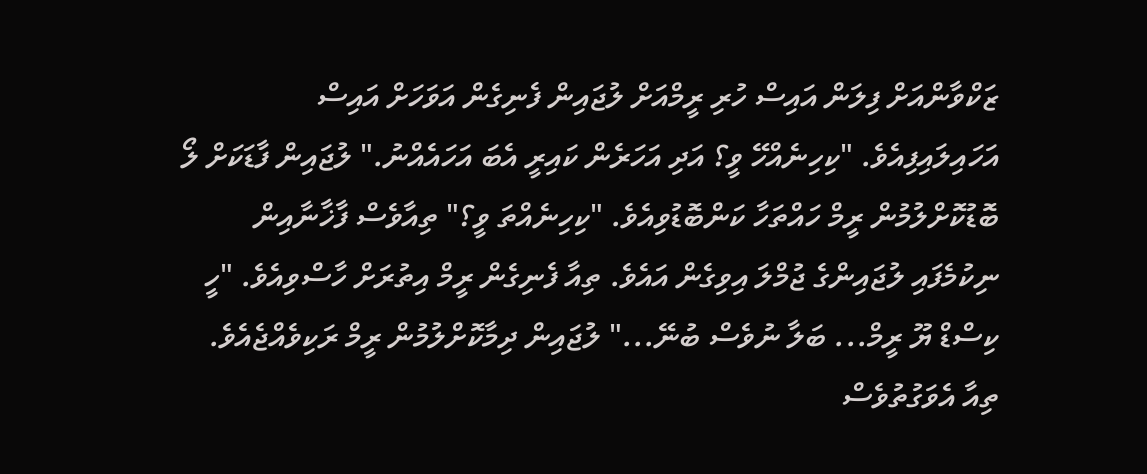ޒަކްވާންއަށް ފިލަން އައިސް ހުރި ރީމްއަށް ލުޖައިން ފެނިގެން އަވަހަށް އައިސް އަހައިލައިފިއެވެ. "ކިހިނެއްހޭ ވީ؟ އަދި އަހަރެން ކައިރީ އެބަ އަހައެއްނު." ލުޖައިން ފާޑަކަށް ލޯ ބޮޑުކޮށްލުމުން ރީމް ހައްތަހާ ކަންބޮޑުވިއެވެ. "ކިހިނެއްތަ ވީ؟" ތިއާވެސް ފާޚާނާއިން ނިކުމެފައި ލުޖައިންގެ ޖުމްލަ އިވިގެން އައެވެ. ތިއާ ފެނިގެން ރީމް އިތުރަށް ހާސްވިއެވެ. "ހީ ކިސްޑް ޔޫ ރީމް... ބަލާ ނުވެސް ބުނޭ..." ލުޖައިން ދިމާކޮށްލުމުން ރީމް ރަކިވެއްޖެއެވެ. ތިއާ އެވަގުތުވެސް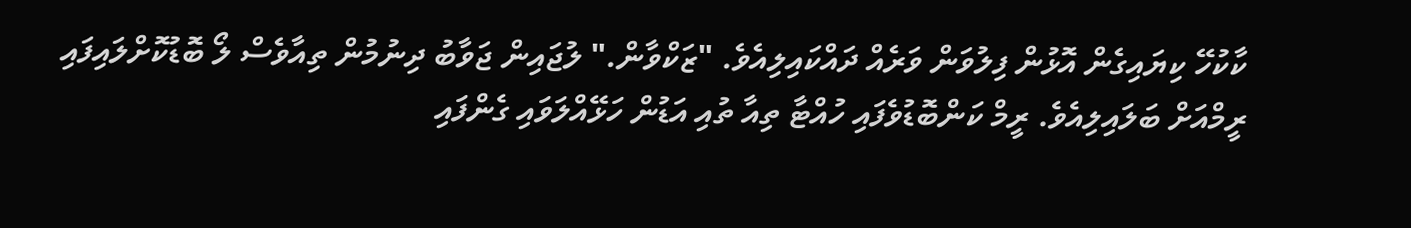ކާކުހޭ ކިޔައިގެން އޮޅުން ފިލުވަން ވަރެއް ދައްކައިލިއެވެ. "ޒަކްވާން." ލުޖައިން ޖަވާބު ދިނުމުން ތިއާވެސް ލޯ ބޮޑުކޮށްލައިފައި ރީމްއަށް ބަލައިލިއެވެ. ރީމް ކަންބޮޑުވެފައި ހުއްޓާ ތިއާ ތުއި އަޑުން ހަޅޭއްލަވައި ގެންފައި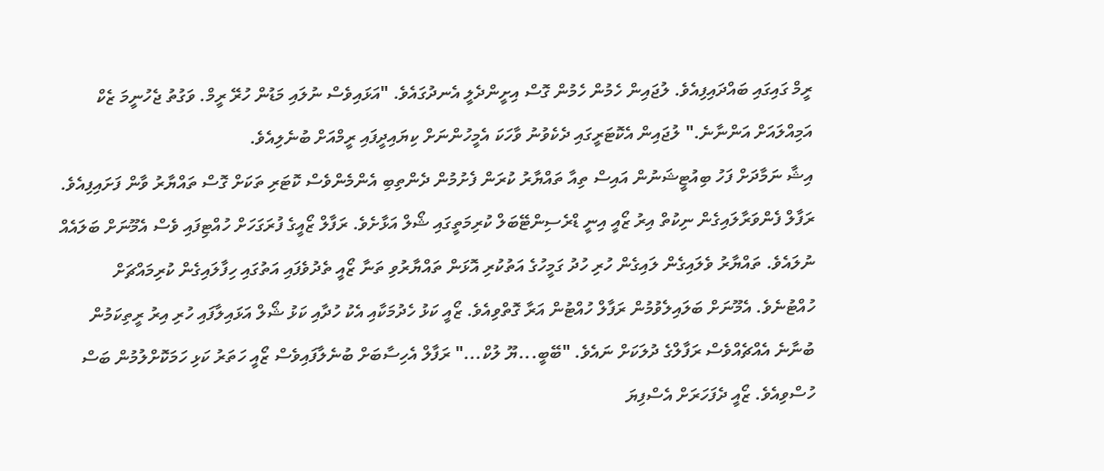ރީމް ގައިގައި ބައްދައިފިއެވެ. ލުޖައިން ހެމުން ހެމުން ގޮސް އިށީންދެލީ އެނދުގައެވެ. "އަޅައިވެސް ނުލައި މަޑުން ހުރޭ ރީމް. ވަގުތު ޖެހުނީމަ ޒެކް އަމިއްލައަށް އަންނާނެ." ލުޖައިން އެކޮޓަރީގައި ދެކެވުނު ވާހަކަ އެމީހުންނަށް ކިޔައިދީފައި ރީމްއަށް ބުނެލިއެވެ.
އިޝާ ނަމާދަށް ފަހު ބިއުޓީޝަނުން އައިސް ތިއާ ތައްޔާރު ކުރަން ފެށުމުން ދެންތިބި އެންމެންވެސް ކޮޓަރި ތަކަށް ގޮސް ތައްޔާރު ވާން ފަށައިފިއެވެ.
ރަފާލް ފެންވަރާލައިގެން ނިކުތް އިރު ޒޯއީ އިނީ ޑްރެސިންޓޭބަލް ކުރިމަތީގައި ޝޯލް އަޅާށެވެ. ރަފާލް ޒޯއީގެ ފުރަގަހަށް ހުއްޓިފައި ވެސް އެމޫނަށް ބަލައެއް ނުލައެވެ. ތައްޔާރު ވެލައިގެން ލައިގެން ހުރި ހުދު ގަމީހުގެ އަތުކުރި އޮޅަން ތައްޔާރުވި ތަނާ ޒޯއީ ތެދުވެފައި އަތުގައި ހިފާލައިގެން ކުރިމައްޗަށް ހުއްޓުނެވެ. އެމޫނަށް ބަލައިލެވުމުން ރަފާލް ހުއްޓުން އަރާ ގޮތްވިއެވެ. ޒޯއީ ކަޅު ހެދުމަކާއި އެކު ހުދާއި ކަޅު ޝޯލް އަޅައިލާފައި ހުރި އިރު ރީތިކަމުން ބުނާނެ އެއްޗެއްވެސް ރަފާލްގެ ދުލަކަށް ނައެވެ. "ބޭބީ...ޔޫ ލުކް..." ރަފާލް އެހިސާބަށް ބުނެލާފައިވެސް ޒޯއީ ހަތަރު ކަޅި ހަމަކޮށްލުމުން ބަސް ހުސްވިއެވެ. ޒޯއީ ދެފަހަރަށް އެސްފިޔަ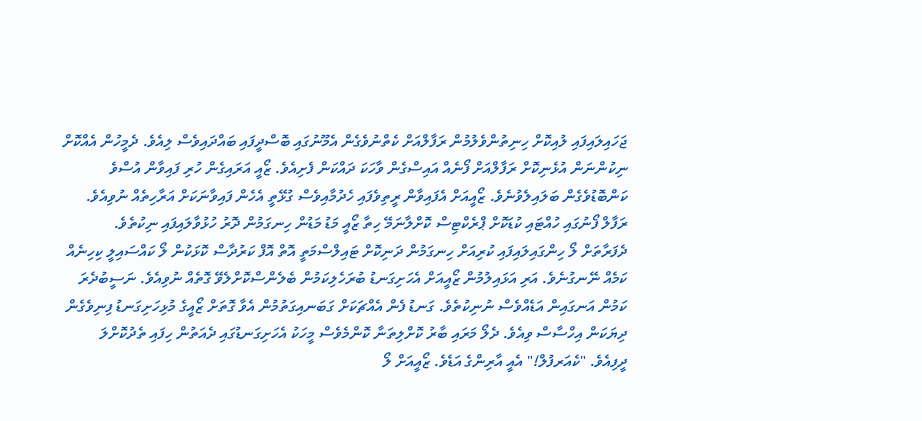ޖަހައިލައިފައި ލުއިކޮށް ހިނިތުންވެލުމުން ރަފާލްއަށް ކެތްނުވެގެން އެމޫނުގައި ބޮސްދީފައި ބައްދައިވެސް ލިއެވެ. ދެމީހުން އެއްކޮށް ނިކުންނަން އުޅެނިކޮށް ރަފާލްއަށް ފޯނެއް އައިސްގެން ވާހަކަ ދައްކަން ފެށިއެވެ. ޒޯއީ އަރައިގެން ހުރި ފައިވާން އުސްވެ ކަންބޮޑުވެގެން ބަލައިލެވުނެވެ. ޒޯއީއަށް އެފައިވާން ރީތިވެފައި ހެދުމާއިވެސް ގުޅޭތީ އެހެން ފައިވާނަކަށް އަރާހިތެއް ނުވިއެވެ. ރަފާލް ފޯނުގައި ހުއްޓައި ކުޑަކޮށް ޕްރެކްޓިސް ކޮށްލާނަމޭ ހިތާ ޒޯއީ މަޑު މަޑުން ހިނގަމުން ދޮރު ހުޅުވާލައިފައި ނިކުތެވެ.
ދެފަރާތަށް ލޯ ހިންގައިލައިފައި ކުރިއަށް ހިނގަމުން ދަނިކޮށް ޓައިލްސްމަތީ އޮތް އޮފް ކަރުދާސް ކޮޅަކުން ލޯ ކައްސައިލީ ކިހިނެއް ކަމެއް ނޭނގުނެވެ. އަރި އަޅައިލުމުން ޒޯއީއަށް އެހަށިގަނޑު ބުރަހެލިކަމުން ބެލެންސްކޮށްލެވޭ ގޮތެއް ނުވިއެވެ. ނަސީބުދެރަ ކަމުން އަނގައިން އަޑެއްވެސް ނުނިކުތެވެ. ގަނޑު ފެން އެއްޗަކަށް ގަބަނއިގަތުމުން އެވާ ގޮތަށް ޒޯއީގެ މުޅިހަށިގަނޑު ފިނިވެގެން ދިޔަކަން އިހްސާސް ވިއެވެ. ދެލޯ މަރައި ބާރު ކޮށްލިތަނާ ކޮންމެވެސް މީހަކު އެހަށިގަނޑުގައި ދެއަތުން ހިފައި ތެދުކޮށްލަ ދީފިއެވެ. "ކެއަރފުލް!" އެއީ އާރިންގެ އަޑެވެ. ޒޯއީއަށް ލޯ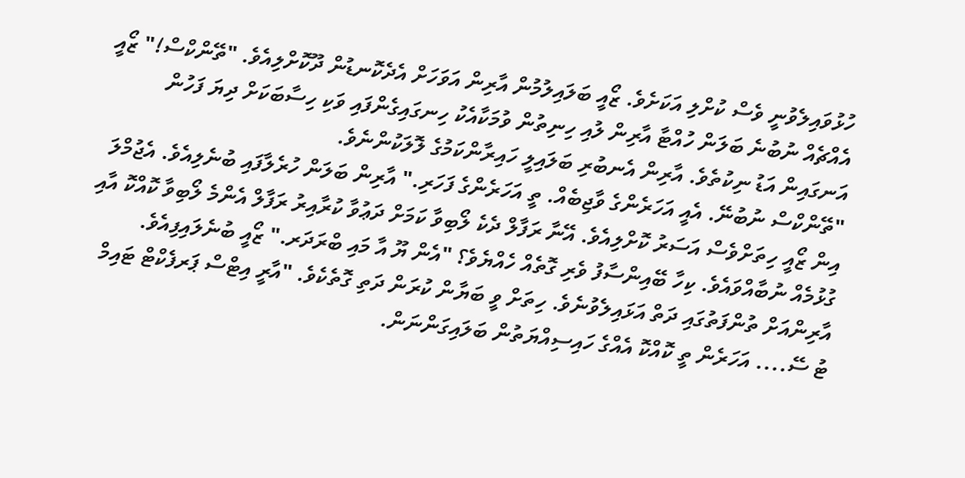ހުޅުވައިލެވުނީ ވެސް ކުށްލި އަކަށެވެ. ޒޯއީ ބަލައިލުމުން އާރިން އަވަހަށް އެދެކޮނޑުން ދޫކޮށްލިއެވެ. "ތޭންކްސް!" ޒޯއީ އެއްޗެއް ނުބުނެ ބަލަން ހުއްޓާ އާރިން ލުއި ހިނިތުން ވުމަކާއެކު ހިނގައިގެންފައި ވަކި ހިސާބަކަށް ދިޔަ ފަހުން އަނގައިން އަޑު ނިކުތެވެ. އާރިން އެނބުރި ބަލައިލީ ހައިރާންކަމުގެ ލޮލަކުންނެވެ.
"ތޭންކްސް ނުބުނޭ. އެއީ އަހަރެންގެ ވާޖިބެއް. ތީ އަހަރެންގެ ފަހަރި." އާރިން ބަލަން ހުރެލާފައި ބުނެލިއެވެ. އެޖުމްލަ އިން ޒޯއީ ހިތަށްވެސް އަސަރު ކޮށްލިއެވެ. އޭނާ ރަފާލް ދެކެ ލޯބިވާ ކަމަށް ދަޢުވާ ކުރާއިރު ރަފާލް އެންމެ ލޯބިވާ ކޮއްކޮ އާއި ގުޅުމެއް ނުބާއްވައެވެ. ކިހާ ބޭއިންސާފު ވެރި ގޮތެއް ހެއްޔެވެ؟ "އެން ޔޫ އާ މައި ބްރަދަރ." ޒޯއީ ބުނެލައިފިއެވެ. އާރިންއަށް ތުންފަތުގައި ދަތް އަޅައިލެވުނެވެ. ހިތަށް ވީ ބަޔާން ކުރަން ދަތި ގޮތެކެވެ. "އާރީ އިޓްސް ޕަރފެކްޓް ޓައިމް ޓު ސޭ.... އަހަރެން ތީ ކޮއްކޮ އެއްގެ ހައިސިއްޔަތުން ބަލައިގަންނަން.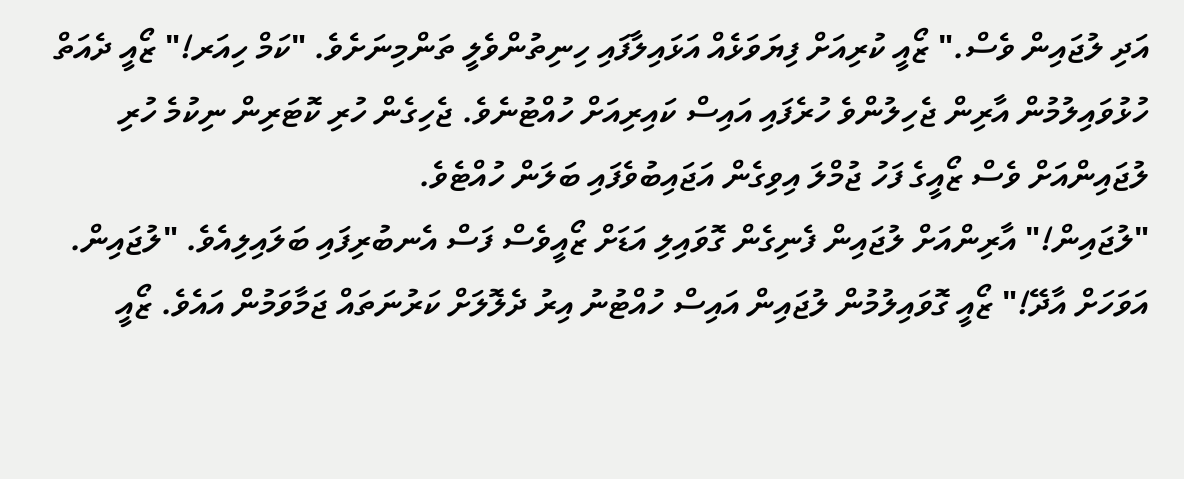އަދި ލުޖައިން ވެސް." ޒޯއީ ކުރިއަށް ފިޔަވަޅެއް އަޅައިލާފައި ހިނިތުންވެލީ ތަންމިނަށެވެ. "ކަމް ހިއަރ!" ޒޯއީ ދެއަތް ހުޅުވައިލުމުން އާރިން ޖެހިލުންވެ ހުރެފައި އައިސް ކައިރިއަށް ހުއްޓުނެވެ. ޖެހިގެން ހުރި ކޮޓަރިން ނިކުމެ ހުރި ލުޖައިންއަށް ވެސް ޒޯއީގެ ފަހު ޖުމްލަ އިވިގެން އަޖައިބުވެފައި ބަލަން ހުއްޓެވެ.
"ލުޖައިން!" އާރިންއަށް ލުޖައިން ފެނިގެން ގޮވައިލި އަޑަށް ޒޯއީވެސް ފަސް އެނބުރިފައި ބަލައިލިއެވެ. "ލުޖައިން. އަވަހަށް އާދޭ!" ޒޯއީ ގޮވައިލުމުން ލުޖައިން އައިސް ހުއްޓުނު އިރު ދެލޮލަށް ކަރުނަތައް ޖަމާވަމުން އައެވެ. ޒޯއީ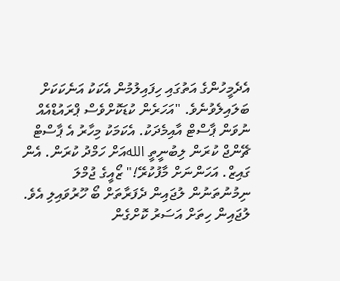އެދެމީހުންގެ އަތުގައި ހިފައިލުމުން އެކަކު އަނެކަކަށް ބަލައިލެވުނެވެ. "އަހަރެން ކުޑަކޮށްވެސް ޕްރައުޑްއެއް ނުވަން ޕާސްޓް އާއިމެދަކު. އެކަމަކު މިހާރު އެ ޕާސްޓް ޗޭންޖް ކުރަން ލިބުނީތީ اللهއަށް ހަމްދު ކުރަން. އެން ގައިޒް. އަހަންނަށް މާފުކުރޭ!" ޒޯއީގެ ޖުމްލަ ނިމުނުތަނުން ލުޖައިން ދެފަރާތަށް ބޯ ހޫރުވައިލި އެވެ. ލުޖައިން ހިތަށް އަސަރު ކޮށްގެން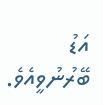އަޑު ބޭރުނުވީއެވެ.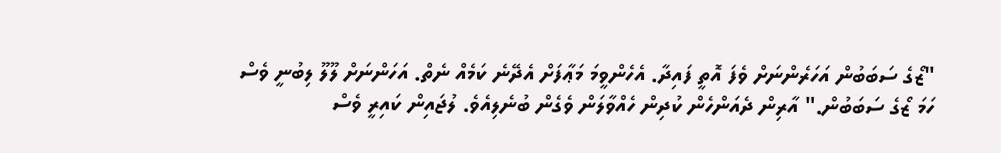"ޒޯގެ ސަބަބުން އަހަރެންނަށް ވެފަ އޮތީ ފައިދާ. އެހެންވީމަ މަޢާފަށް އެދޭނެ ކަމެއް ނެތް. އަހަންނަށް ލޫލޫ ލިބުނީ ވެސް ހަމަ ޒޯގެ ސަބަބުން." އާރިން ދެއަންހެން ކުދިން ހެއްވާލަން ވެގެން ބުނެލިއެވެ. ލުޖައިން ކައިރީ ވެސް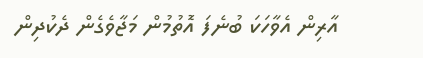އާރިން އެވާހަކަ ބުނެފަ އޮތުމުން މަޖާވެގެން ދެކުދިން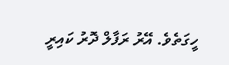ހީގަތެވެ. އޭރު ރަފާލް ދޮރު ކައިރީ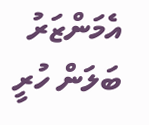އެމަންޒަރު ބަލަން ހުރީ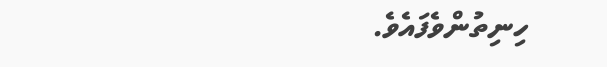ހިނިތުންވެފައެވެ.